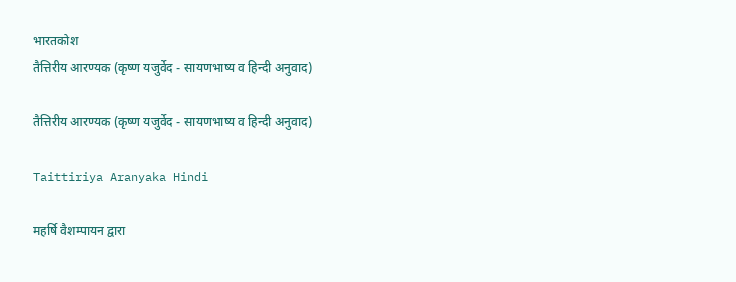भारतकोश
तैत्तिरीय आरण्यक (कृष्ण यजुर्वेद - सायणभाष्य व हिन्दी अनुवाद)

तैत्तिरीय आरण्यक (कृष्ण यजुर्वेद - सायणभाष्य व हिन्दी अनुवाद)

Taittiriya Aranyaka Hindi

महर्षि वैशम्पायन द्वारा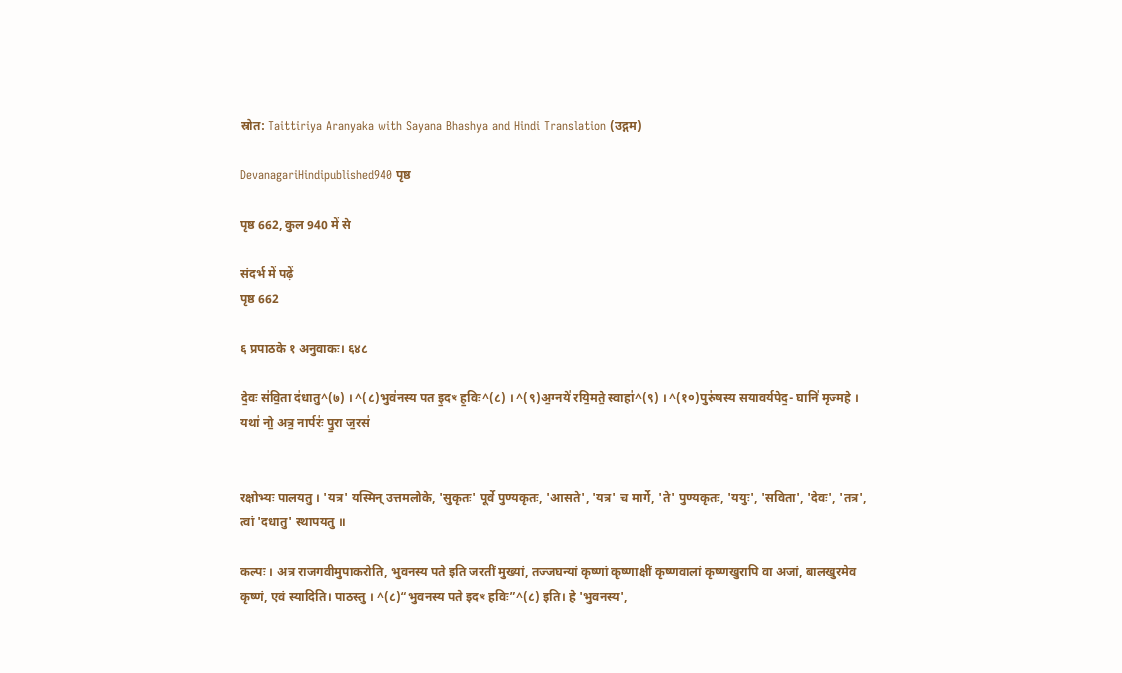स्रोत: Taittiriya Aranyaka with Sayana Bhashya and Hindi Translation (उद्गम)

DevanagariHindipublished940 पृष्ठ

पृष्ठ 662, कुल 940 में से

संदर्भ में पढ़ें
पृष्ठ 662

६ प्रपाठके १ अनुवाकः। ६४८

दे॒वः स॑वि॒ता द॑धातु^(७) । ^(८)भुव॑नस्य पत इ॒दꣳ ह॒विः^(८) । ^(९)अ॒ग्नये॑ रयि॒मते॒ स्वाहा॑^(९) । ^(१०)पुरु॑षस्य सयावर्यपेद॒- घानि॑ मृज्महे । यथा॑ नो॒ अत्र॒ नार्परः॑ पु॒रा ज॒रस॑


रक्षोभ्यः पालयतु । 'यत्र' यस्मिन् उत्तमलोके, 'सुकृतः' पूर्वे पुण्यकृतः, 'आसते', 'यत्र' च मार्गे, 'ते' पुण्यकृतः, 'ययुः', 'सविता', 'देवः', 'तत्र', त्वां 'दधातु' स्थापयतु ॥

कल्पः । अत्र राजगवीमुपाकरोति, भुवनस्य पते इति जरतीं मुख्यां, तज्जघन्यां कृष्णां कृष्णाक्षीं कृष्णवालां कृष्णखुरापि वा अजां, बालखुरमेव कृष्णं, एवं स्यादिति। पाठस्तु । ^(८)“भुवनस्य पते इदꣳ हविः”^(८) इति। हे 'भुवनस्य',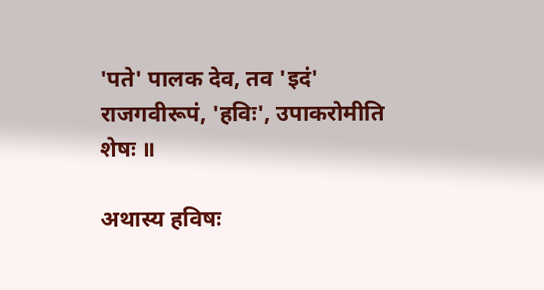'पते' पालक देव, तव 'इदं' राजगवीरूपं, 'हविः', उपाकरोमीति शेषः ॥

अथास्य हविषः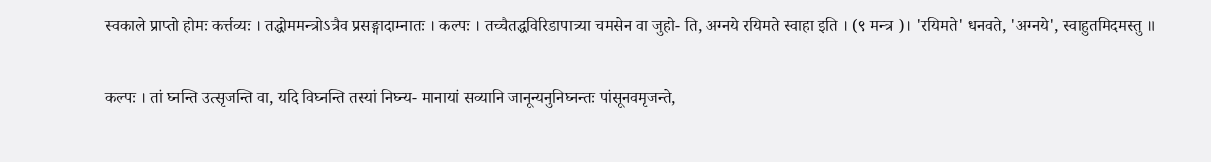स्वकाले प्राप्तो होमः कर्त्तव्यः । तद्धोममन्त्रोऽत्रैव प्रसङ्गादाम्नातः । कल्पः । तच्चैतद्धविरिडापात्र्या चमसेन वा जुहो- ति, अग्नये रयिमते स्वाहा इति । (९ मन्त्र )। 'रयिमते' धनवते, 'अग्नये', स्वाहुतमिदमस्तु ॥

कल्पः । तां घ्नन्ति उत्सृजन्ति वा, यदि विघ्नन्ति तस्यां निघ्न्य- मानायां सव्यानि जानून्यनुनिघ्नन्तः पांसूनवमृजन्ते,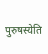पुरुषस्येति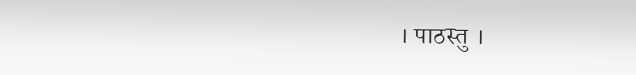। पाठस्तु ।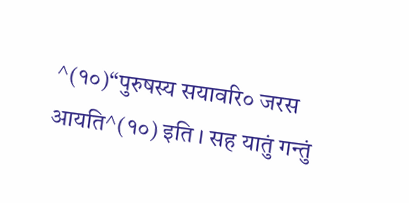^(१०)“पुरुषस्य सयावरि० जरस आयति^(१०) इति । सह यातुं गन्तुं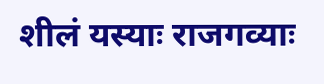शीलं यस्याः राजगव्याः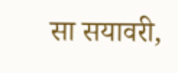सा सयावरी,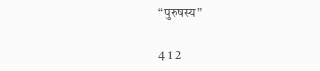“पुरुषस्य”

4 1 2